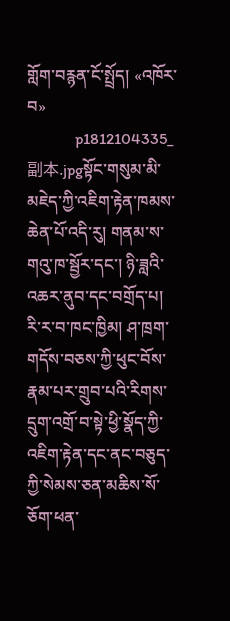གློག་བརྙན་ངོ་སྤྲོད། «འཁོར་བ»
            p1812104335_副本.jpgསྟོང་གསུམ་མི་མཇེད་ཀྱི་འཇིག་རྟེན་ཁམས་ཆེན་པོ་འདི་རུ། གནམ་ས་གའུ་ཁ་སྦྱོར་དང་། ཉི་ཟླའི་འཆར་ནུབ་དང་བགྲོད་པ། རི་ར་བ་ཁང་ཁྱིམ། ཤ་ཁྲག་གདོས་བཅས་ཀྱི་ཕུང་བོས་རྣམ་པར་གྲུབ་པའི་རིགས་དྲུག་འགྲོ་བ་སྟེ་ཕྱི་སྣོད་ཀྱི་འཇིག་རྟེན་དང་ནང་བཅུད་ཀྱི་སེམས་ཅན་མཆིས་སོ་ཅོག་ཕན་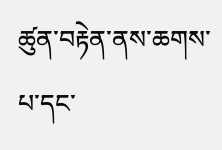ཚུན་བརྟེན་ནས་ཆགས་པ་དང་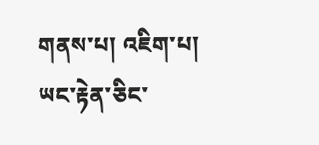གནས་པ། འཇིག་པ། ཡང་རྟེན་ཅིང་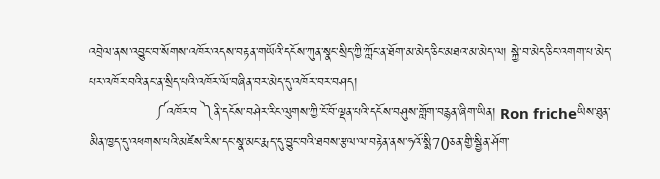འབྲེལ་ནས་འབྱུང་བ་སོགས་འཁོར་འདས་བརྟན་གཡོའི་དངོས་ཀུན་སྣང་སྲིད་ཀྱི་ཀློང་ན་ཐོག་མ་མེད་ཅིང་མཐའ་མ་མེད་ལ། སྐྱེ་བ་མེད་ཅིང་འགག་པ་མེད་པར་འཁོར་བའི་ནང་ན་སྲིད་པའི་འཁོར་ལོ་བཞིན་བར་མེད་དུ་འཁོར་བར་བཤད།
               ༼འཁོར་བ ༽ནི་དངོས་བཤེར་རིང་ལུགས་ཀྱི་ངོ་བོ་ལྡན་པའི་དངོས་བཤུས་གློག་བརྙན་ཞིག་ཡིན། Ron fricheཡིས་ཐུན་མིན་ཁྱད་དུ་འཕགས་པའི་མཛེས་རིས་དང་སྣ་མང་རྨད་དུ་བྱུང་བའི་ཐབས་རྩལ་ལ་བརྟེན་ནས་ཧའོ་སྨི70ཅན་གྱི་སྦྱིན་ཤོག་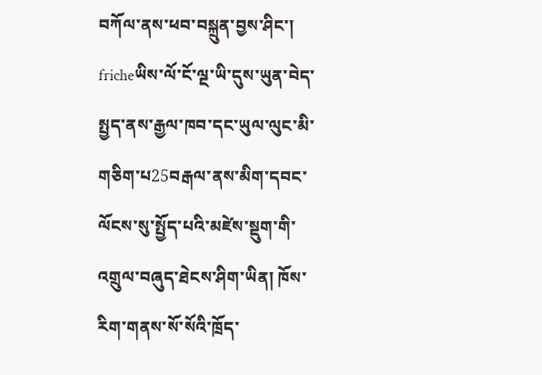བཀོལ་ནས་ཕབ་བསྐྲུན་བྱས་ཤིང་། fricheཡིས་ལོ་ངོ་ལྔ་ཡི་དུས་ཡུན་བེད་སྤྱད་ནས་རྒྱལ་ཁབ་དང་ཡུལ་ལུང་མི་གཅིག་པ25བརྒལ་ནས་མིག་དབང་ལོངས་སུ་སྤྱོད་པའི་མཛེས་སྡུག་གི་འགྲུལ་བཞུད་ཐེངས་ཤིག་ཡིན། ཁོས་རིག་གནས་སོ་སོའི་ཁྲོད་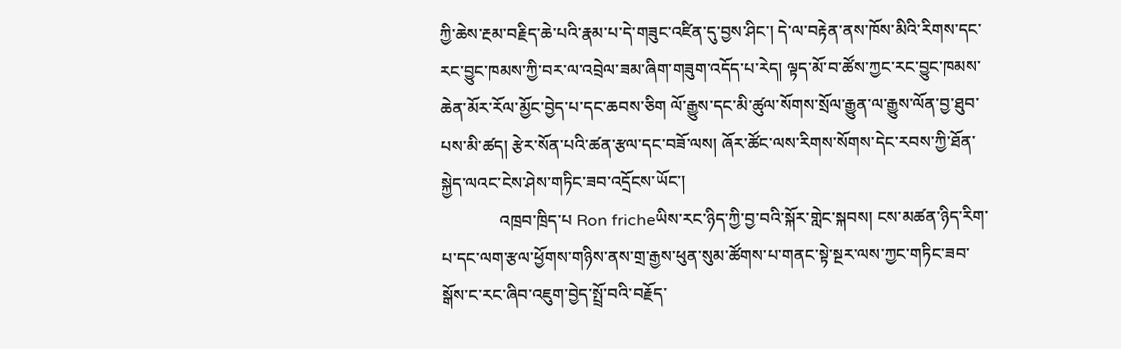ཀྱི་ཆེས་རྔམ་བརྗིད་ཆེ་པའི་རྣམ་པ་དེ་གཟུང་འཛིན་དུ་བྱས་ཤིང་། དེ་ལ་བརྟེན་ནས་ཁོས་མིའི་རིགས་དང་རང་བྱུང་ཁམས་ཀྱི་བར་ལ་འབྲེལ་ཟམ་ཞིག་གཟུག་འདོད་པ་རེད། ལྟད་མོ་བ་ཚོས་ཀྱང་རང་བྱུང་ཁམས་ཆེན་མོར་རོལ་མྱོང་བྱེད་པ་དང་ཆབས་ཅིག ལོ་རྒྱུས་དང་མི་ཚུལ་སོགས་སྲོལ་རྒྱུན་ལ་རྒྱུས་ལོན་བྱ་ཐུབ་པས་མི་ཚད། རྩེར་སོན་པའི་ཚན་རྩལ་དང་བཟོ་ལས། ཞོར་ཚོང་ལས་རིགས་སོགས་དེང་རབས་ཀྱི་ཐོན་སྐྱེད་ལའང་ངེས་ཤེས་གཏིང་ཟབ་འདྲོངས་ཡོང་།
              འཁྲབ་ཁྲིད་པ Ron fricheཡིས་རང་ཉིད་ཀྱི་བྱ་བའི་སྐོར་གླེང་སྐབས། ངས་མཚན་ཉིད་རིག་པ་དང་ལག་རྩལ་ཕྱོགས་གཉིས་ནས་གྲ་རྒྱས་ཕུན་སུམ་ཚོགས་པ་གནང་སྟེ་སྔར་ལས་ཀྱང་གཏིང་ཟབ་སྒོས་ང་རང་ཞིབ་འཇུག་བྱེད་སྤྲོ་བའི་བརྗོད་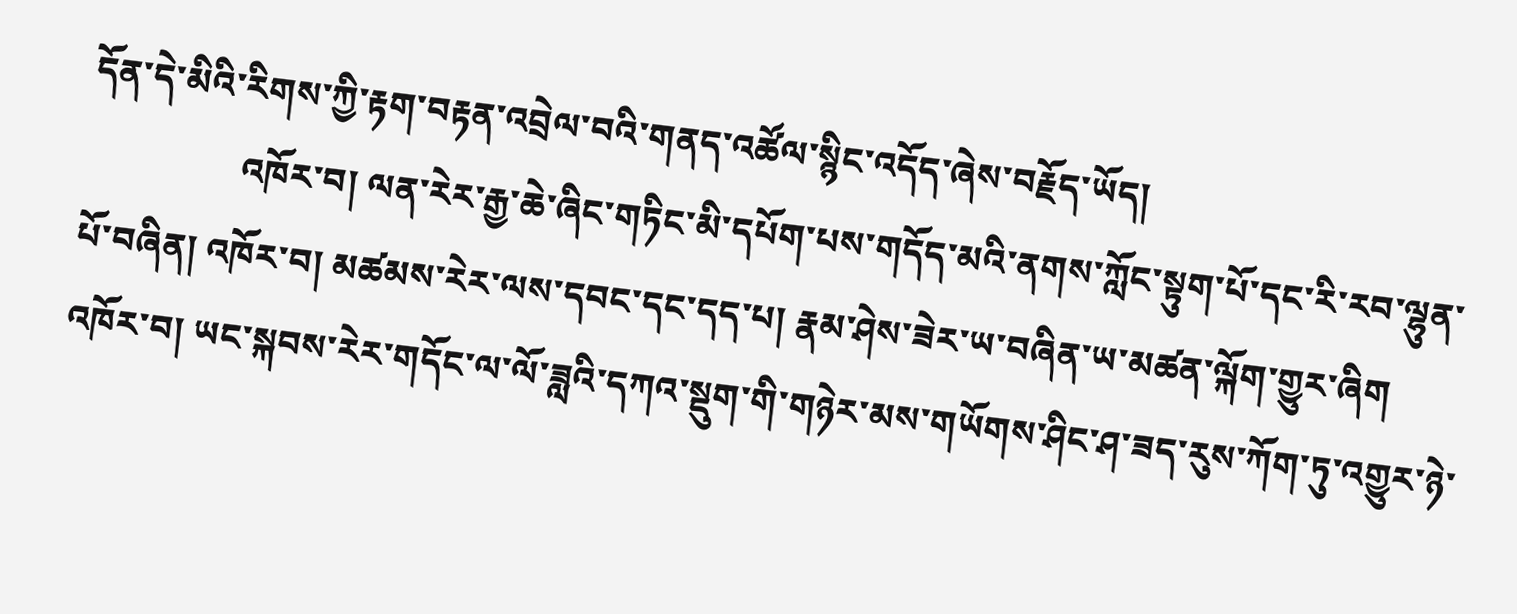དོན་དེ་མིའི་རིགས་ཀྱི་རྟག་བརྟན་འབྲེལ་བའི་གནད་འཚོལ་སྙིང་འདོད་ཞེས་བརྗོད་ཡོད།
                 འཁོར་བ། ལན་རེར་རྒྱ་ཆེ་ཞིང་གཏིང་མི་དཔོག་པས་གདོད་མའི་ནགས་ཀློང་སྟུག་པོ་དང་རི་རབ་ལྷུན་པོ་བཞིན། འཁོར་བ། མཚམས་རེར་ལས་དབང་དང་དད་པ། རྣམ་ཤེས་ཟེར་ཡ་བཞིན་ཡ་མཚན་ལྐོག་གྱུར་ཞིག འཁོར་བ། ཡང་སྐབས་རེར་གདོང་ལ་ལོ་ཟླའི་དཀའ་སྡུག་གི་གཉེར་མས་གཡོགས་ཤིང་ཤ་ཟད་རུས་ཀོག་ཏུ་འགྱུར་ཉེ་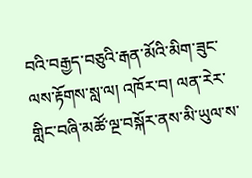བའི་བརྒྱད་བཅུའི་རྒན་མོའི་མིག་ཟུང་ལས་རྟོགས་སླ་ལ། འཁོར་བ། ལན་རེར་གླིང་བཞི་མཚོ་ལྔ་བསྐོར་ནས་མི་ཡུལ་ས་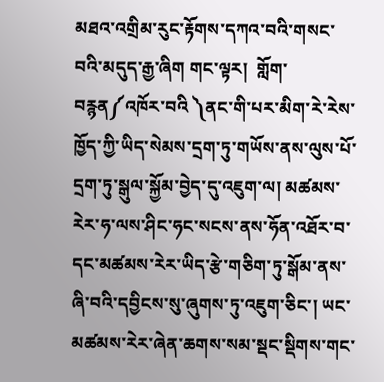མཐའ་འགྲིམ་རུང་རྟོགས་དཀའ་བའི་གསང་བའི་མདུད་རྒྱ་ཞིག གང་ལྟར།  གློག་བརྙན༼འཁོར་བའི ༽ནང་གི་པར་མིག་རེ་རེས་ཁྱོད་ཀྱི་ཡིད་སེམས་དྲག་ཏུ་གཡོས་ནས་ལུས་པོ་དྲག་ཏུ་སྒུལ་སྐྱོམ་བྱེད་དུ་འཇུག་ལ། མཚམས་རེར་ཧ་ལས་ཤིང་ཧང་སངས་ནས་ཧོན་འཐོར་བ་དང་མཚམས་རེར་ཡིད་རྩེ་གཅིག་ཏུ་སྒོམ་ནས་ཞི་བའི་དབྱིངས་སུ་ཞུགས་ཏུ་འཇུག་ཅིང་། ཡང་མཚམས་རེར་ཞེན་ཆགས་སམ་སྡང་སྡིགས་གང་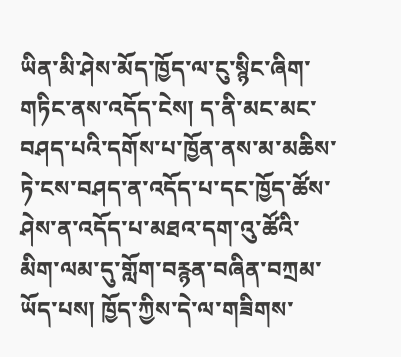ཡིན་མི་ཤེས་མོད་ཁྱོད་ལ་ངུ་སྙིང་ཞིག་གཏིང་ནས་འདོད་ངེས། ད་ནི་མང་མང་བཤད་པའི་དགོས་པ་ཁྱོན་ནས་མ་མཆིས་ཏེ་ངས་བཤད་ན་འདོད་པ་དང་ཁྱོད་ཚོས་ཤེས་ན་འདོད་པ་མཐའ་དག་འུ་ཚོའི་མིག་ལམ་དུ་གློག་བརྙན་བཞིན་བཀྲམ་ཡོད་པས། ཁྱོད་ཀྱིས་དེ་ལ་གཟིགས་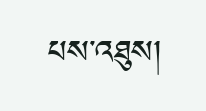པས་འཐུས།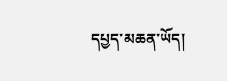དཔྱད་མཆན་ཡོད།